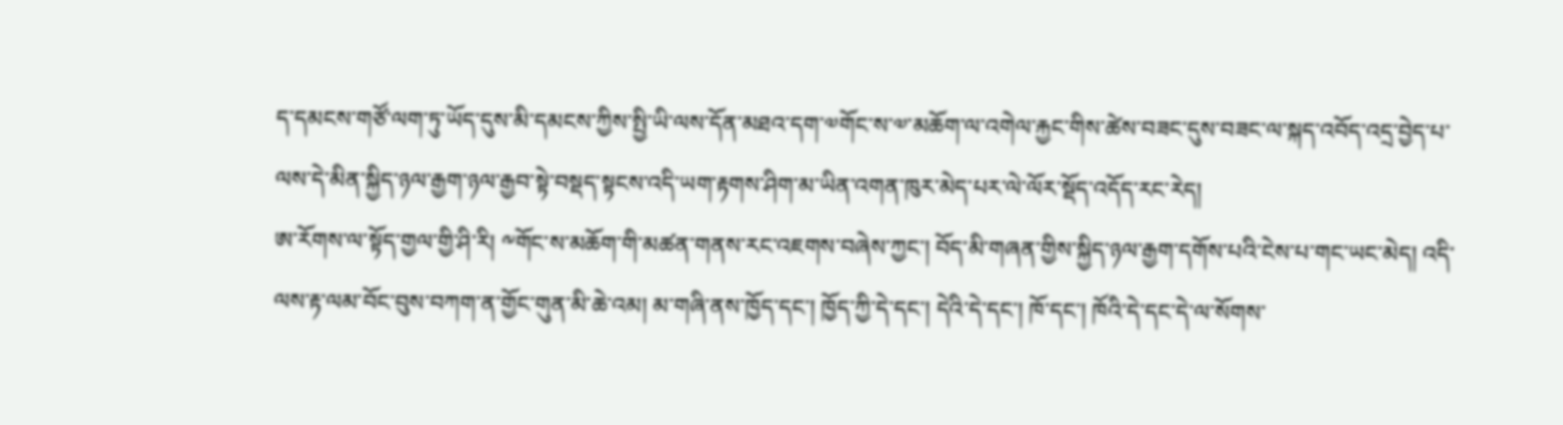ད་དམངས་གཙོ་ལག་ཏུ་ཡོད་དུས་མི་དམངས་ཀྱིས་སྤྱི་ཡི་ལས་དོན་མཐའ་དག་༧གོང་ས་༧་མཆོག་ལ་འགེལ་རྐྱང་གིས་ཚེས་བཟང་དུས་བཟང་ལ་སྐད་འབོད་འདྲ་བྱེད་པ་ལས་དེ་མིན་སྐྱིད་ཉལ་རྒྱག་ཉལ་རྒྱབ་སྟེ་བསྡད་སྟངས་འདི་ཡག་རྟགས་ཤིག་མ་ཡིན་འགན་ཁུར་མེད་པར་ལེ་ལོར་སྡོད་འདོད་རང་རེད།
ཨ་རོགས་ལ་སྟོད་གྱལ་གྱི་ཤི་རི། ༸གོང་ས་མཆོག་གི་མཚན་གནས་རང་འཇགས་བཞེས་ཀྱང་། བོད་མི་གཞན་གྱིས་སྐྱིད་ཉལ་རྒྱག་དགོས་པའི་ངེས་པ་གང་ཡང་མེད། འདི་ལས་རྟ་ལམ་བོང་བུས་བཀག་ན་གྱོང་གུན་མི་ཆེ་འམ། མ་གཞི་ནས་ཁྱོད་དང་། ཁྱོད་ཀྱི་དེ་དང་། དེའི་དེ་དང་། ཁོ་དང་། ཁོའི་དེ་དང་དེ་ལ་སོགས་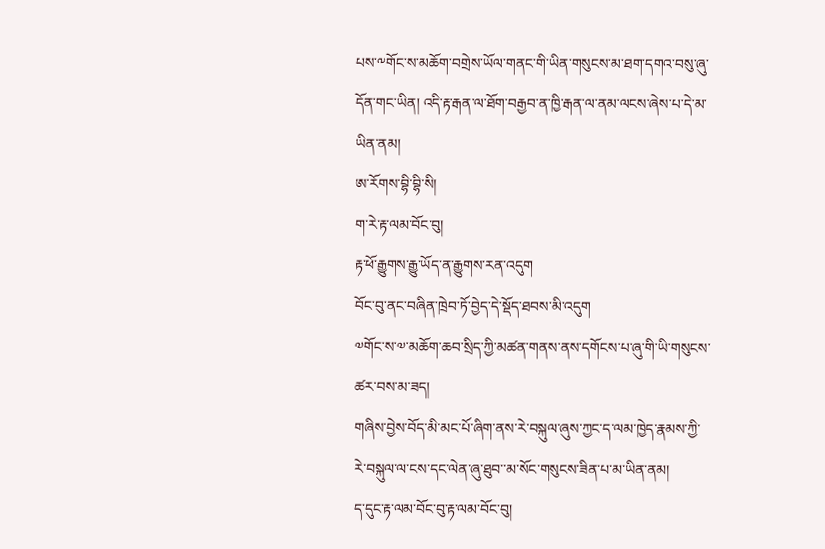པས་༸གོང་ས་མཆོག་བགྲེས་ཡོལ་གནང་གི་ཡིན་གསུངས་མ་ཐག་དགའ་བསུ་ཞུ་དོན་གང་ཡིན། འདི་རྟ་རྒན་ལ་ཐོག་བརྒྱབ་ན་ཁྱི་རྒན་ལ་ནམ་ལངས་ཞེས་པ་དེ་མ་ཡིན་ནམ།
ཨ་རོགས་བྷི་བྷི་སི།
ག་རེ་རྟ་ལམ་བོང་བུ།
རྟ་ཕོ་རྒྱུགས་རྒྱུ་ཡོད་ན་རྒྱུགས་རན་འདུག
བོང་བུ་ནང་བཞིན་ཁྲེབ་ཏོ་བྱེད་དེ་སྡོད་ཐབས་མི་འདུག
༧གོང་ས་༧་མཆོག་ཆབ་སྲིད་ཀྱི་མཚན་གནས་ནས་དགོངས་པ་ཞུ་གི་ཡི་གསུངས་ཚར་བས་མ་ཟད།
གཞིས་བྱེས་བོད་མི་མང་པོ་ཞིག་ནས་རེ་བསྐུལ་ཞུས་ཀྱང་ད་ལམ་ཁྱེད་རྣམས་ཀྱི་རེ་བསྐུལ་ལ་ངས་དང་ལེན་ཞུ་ཐུབ་་མ་སོང་གསུངས་ཟིན་པ་མ་ཡིན་ནམ།
ད་དུང་རྟ་ལམ་བོང་བུ་རྟ་ལམ་བོང་བུ།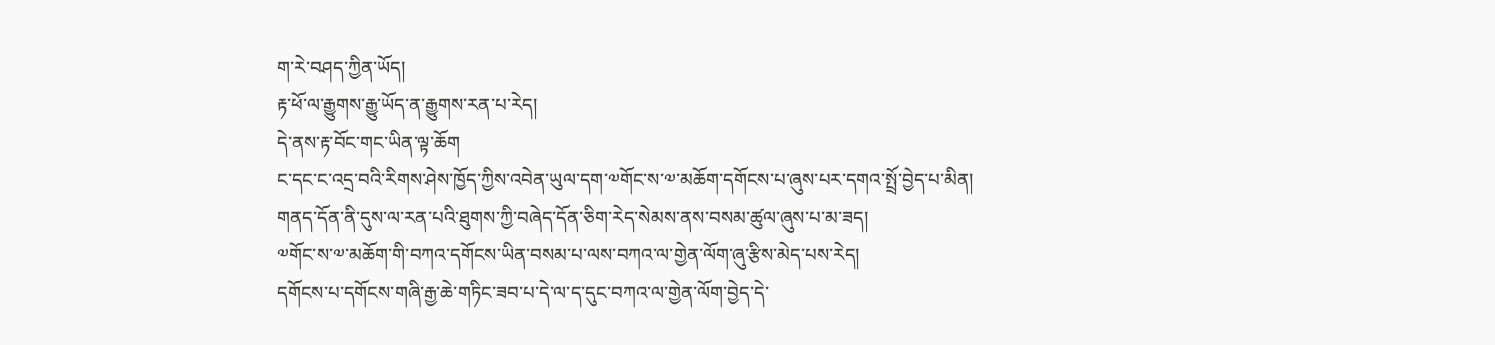ག་རེ་བཤད་ཀྱིན་ཡོད།
རྟ་ཕོ་ལ་རྒྱུགས་རྒྱུ་ཡོད་ན་རྒྱུགས་རན་པ་རེད།
དེ་ནས་རྟ་བོང་གང་ཡིན་ལྟ་ཆོག
ང་དང་ང་འདྲ་བའི་རིགས་ཤེས་ཁྱོད་ཀྱིས་འབེན་ཡུལ་དག་༧གོང་ས་༧་མཆོག་དགོངས་པ་ཞུས་པར་དགའ་སྤྲོ་བྱེད་པ་མིན།
གནད་དོན་ནི་དུས་ལ་རན་པའི་ཐུགས་ཀྱི་བཞེད་དོན་ཅིག་རེད་སེམས་ནས་བསམ་ཚུལ་ཞུས་པ་མ་ཟད།
༧གོང་ས་༧་མཆོག་གི་བཀའ་དགོངས་ཡིན་བསམ་པ་ལས་བཀའ་ལ་གྱེན་ལོག་ཞུ་རྩིས་མེད་པས་རེད།
དགོངས་པ་དགོངས་གཞི་རྒྱ་ཆེ་གཏིང་ཟབ་པ་དེ་ལ་ད་དུང་བཀའ་ལ་གྱེན་ལོག་བྱེད་དེ་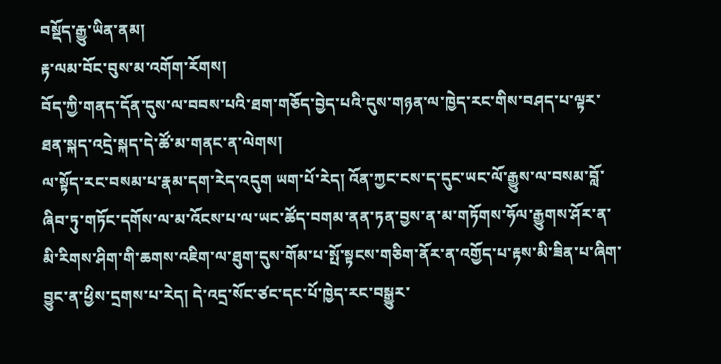བསྡོད་རྒྱུ་ཡིན་ནམ།
རྟ་ལམ་བོང་བུས་མ་འགོག་རོགས།
བོད་ཀྱི་གནད་དོན་དུས་ལ་བབས་པའི་ཐག་གཅོད་བྱེད་པའི་དུས་གཉན་ལ་ཁྱེད་རང་གིས་བཤད་པ་ལྟར་ཐན་སྐད་འདྲེ་སྐད་དེ་ཚོ་མ་གནང་ན་ལེགས།
ལ་སྟོད་རང་བསམ་པ་རྣམ་དག་རེད་འདུག ཡག་པོ་རེད། འོན་ཀྱང་ངས་ད་དུང་ཡང་ལོ་རྒྱུས་ལ་བསམ་བློ་ཞིབ་ཏུ་གཏོང་དགོས་ལ་མ་འོངས་པ་ལ་ཡང་ཚོད་བགམ་ནན་ཏན་བྱས་ན་མ་གཏོགས་ཧོལ་རྒྱུགས་ཤོར་ན་མི་རིགས་ཤིག་གི་ཆགས་འཇིག་ལ་ཐུག་དུས་གོམ་པ་སྤོ་སྟངས་གཅིག་ནོར་ན་འགྱོད་པ་རྟས་མི་ཟིན་པ་ཞིག་བྱུང་ན་ཕྱིས་དྲགས་པ་རེད། དེ་འདྲ་སོང་ཙང་དང་པོ་ཁྱེད་རང་བསྒྱུར་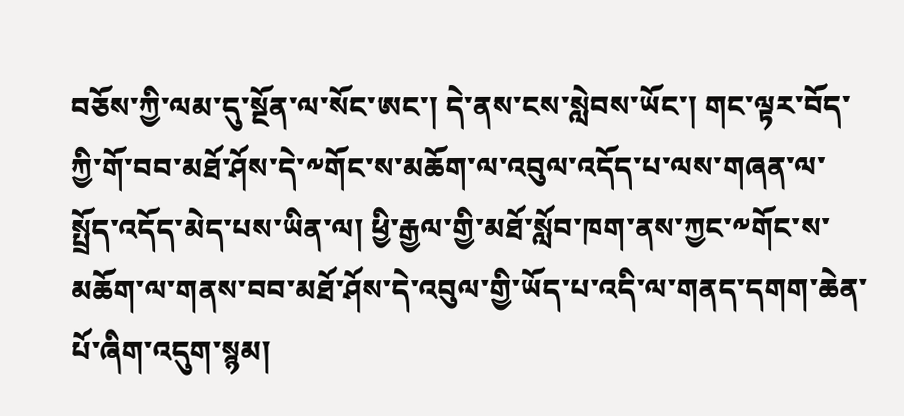བཅོས་ཀྱི་ལམ་དུ་སྔོན་ལ་སོང་ཨང་། དེ་ནས་ངས་སླེབས་ཡོང་། གང་ལྟར་བོད་ཀྱི་གོ་བབ་མཐོ་ཤོས་དེ་༸གོང་ས་མཆོག་ལ་འབུལ་འདོད་པ་ལས་གཞན་ལ་སྤྲོད་འདོད་མེད་པས་ཡིན་ལ། ཕྱི་རྒྱལ་གྱི་མཐོ་སློབ་ཁག་ནས་ཀྱང་༸གོང་ས་མཆོག་ལ་གནས་བབ་མཐོ་ཤོས་དེ་འབུལ་གྱི་ཡོད་པ་འདི་ལ་གནད་དགག་ཆེན་པོ་ཞིག་འདུག་སྙམ།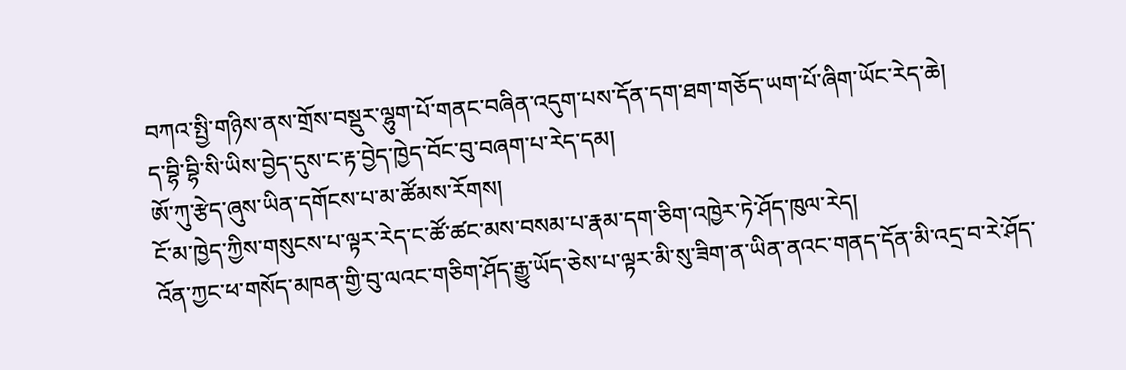བཀའ་སྤྱི་གཉིས་ནས་གྲོས་བསྡུར་ལྷུག་པོ་གནང་བཞིན་འདུག་པས་དོན་དག་ཐག་གཅོད་ཡག་པོ་ཞིག་ཡོང་རེད་ཆེ།
ད་བྷི་བྷི་སི་ཡིས་བྱེད་དུས་ང་རྟ་བྱེད་ཁྱེད་བོང་བུ་བཞག་པ་རེད་དམ།
ཨོ་ཀུ་རྩེད་ཞུས་ཡིན་དགོངས་པ་མ་ཚོམས་རོགས།
ངོ་མ་ཁྱེད་ཀྱིས་གསུངས་པ་ལྟར་རེད་ང་ཚོ་ཚང་མས་བསམ་པ་རྣམ་དག་ཅིག་འཁྱེར་ཏེ་ཤོད་ཁུལ་རེད།
འོན་ཀྱང་ཕ་གསོད་མཁན་གྱི་བུ་ལའང་གཅིག་ཤོད་རྒྱུ་ཡོད་ཅེས་པ་ལྟར་མི་སུ་ཟིག་ན་ཡིན་ནའང་གནད་དོན་མི་འདྲ་བ་རེ་ཤོད་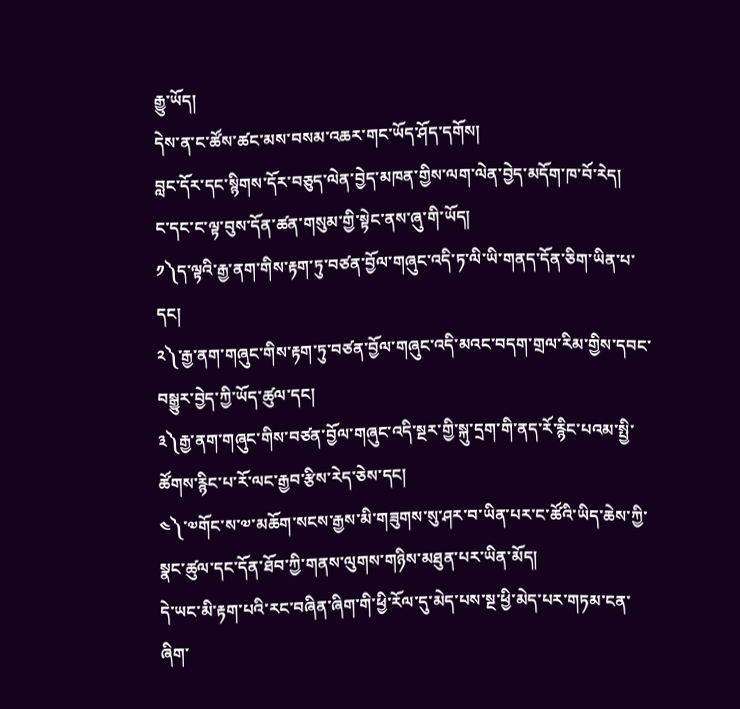རྒྱུ་ཡོད།
དེས་ན་ང་ཚོས་ཚང་མས་བསམ་འཆར་གང་ཡོད་ཤོད་དགོས།
བླང་དོར་དང་སྙིགས་དོར་བཅུད་ལེན་བྱེད་མཁན་གྱིས་ལག་ལེན་བྱེད་མདོག་ཁ་བོ་རེད།
ང་དང་ང་ལྟ་བུས་དོན་ཚན་གསུམ་གྱི་སྟེང་ནས་ཞུ་གི་ཡོད།
༡༽ད་ལྟའི་རྒྱ་ནག་གིས་རྟག་ཏུ་བཙན་བྱོལ་གཞུང་འདི་ཏ་ལི་ཡི་གནད་དོན་ཅིག་ཡིན་པ་དང།
༢༽་རྒྱ་ནག་གཞུང་གིས་རྟག་ཏུ་བཙན་བྱོལ་གཞུང་འདི་མའང་བདག་གྲལ་རིམ་གྱིས་དབང་བསྒྱུར་བྱེད་ཀྱི་ཡོད་ཚུལ་དང།
༣༽རྒྱ་ནག་གཞུང་གིས་བཙན་བྱོལ་གཞུང་འདི་སྔར་གྱི་སྐུ་དྲག་གི་ནད་རོ་རྙིང་པའམ་སྤྱི་ཚོགས་རྙིང་པ་རོ་ལང་རྒྱབ་རྩིས་རེད་ཅེས་དང།
༤༽་༧གོང་ས་༧་མཆོག་སངས་རྒྱས་མི་གཟུགས་སུ་ཤར་བ་ཡིན་པར་ང་ཚོའི་ཡིད་ཆེས་ཀྱི་སྣང་ཚུལ་དང་དོན་ཐོབ་ཀྱི་གནས་ལུགས་གཉིས་མཐུན་པར་ཡིན་མོད།
དེ་ཡང་མི་རྟག་པའི་རང་བཞིན་ཞིག་གི་ཕྱི་རོལ་དུ་མེད་པས་སྔ་ཕྱི་མེད་པར་གཏམ་ངན་ཞིག་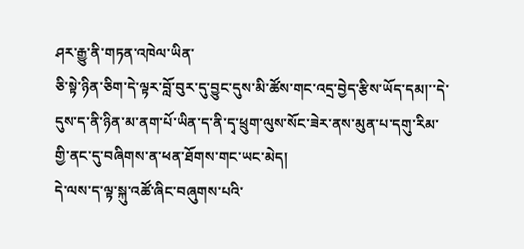ཤར་རྒྱུ་ནི་གཏན་འཁེལ་ཡིན་
ཅི་སྟེ་ཉིན་ཅིག་དེ་ལྟར་བློ་བུར་དུ་བྱུང་དུས་མི་ཚོས་གང་འདྲ་བྱེད་རྩིས་ཡོད་དམ།་་དེ་དུས་ད་ནི་ཉིན་མ་ནག་པོ་ཡིན་ད་ནི་དྭ་ཕྲུག་ལུས་སོང་ཟེར་ནས་མུན་པ་དགུ་རིམ་གྱི་ནང་དུ་བཞིགས་ན་ཕན་ཐོགས་གང་ཡང་མེད།
དེ་ལས་ད་ལྟ་སྐུ་འཚོ་ཞིང་བཞུགས་པའི་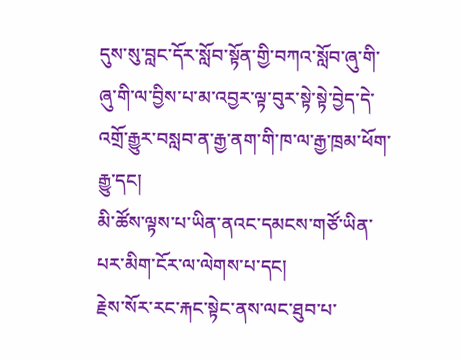དུས་སུ་བླང་དོར་སློབ་སྟོན་གྱི་བཀའ་སློབ་ཞུ་གི་ཞུ་གི་ལ་བྱིས་པ་མ་འབྱར་ལྟ་བུར་སྟེ་སྟེ་བྱེད་དེ་འགྲོ་རྒྱུར་བསླབ་ན་རྒྱ་ནག་གི་ཁ་ལ་རྒྱ་ཁྲམ་ཕོག་རྒྱུ་དང།
མི་ཚོས་ལྟས་པ་ཡིན་ནའང་དམངས་གཙོ་ཡིན་པར་མིག་ངོར་ལ་ལེགས་པ་དང།
རྗེས་སོར་རང་རྐང་སྟེང་ནས་ལང་ཐུབ་པ་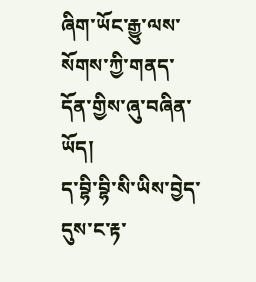ཞིག་ཡོང་རྒྱུ་ལས་སོགས་ཀྱི་གནད་དོན་གྱིས་ཞུ་བཞིན་ཡོད།
ད་བྷི་བྷི་སི་ཡིས་བྱེད་དུས་ང་རྟ་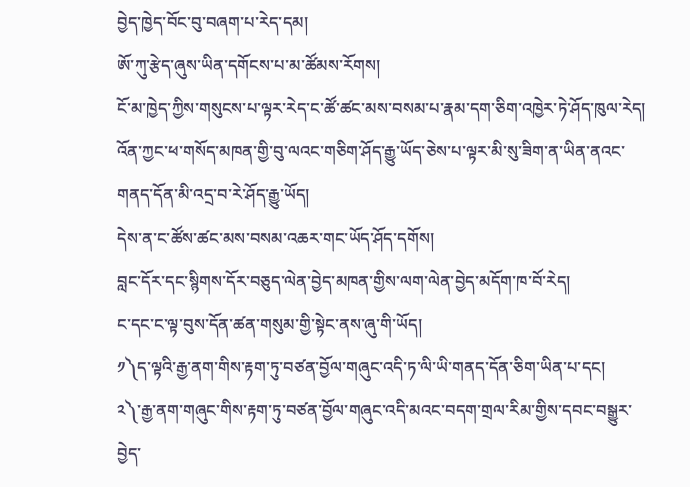བྱེད་ཁྱེད་བོང་བུ་བཞག་པ་རེད་དམ།
ཨོ་ཀུ་རྩེད་ཞུས་ཡིན་དགོངས་པ་མ་ཚོམས་རོགས།
ངོ་མ་ཁྱེད་ཀྱིས་གསུངས་པ་ལྟར་རེད་ང་ཚོ་ཚང་མས་བསམ་པ་རྣམ་དག་ཅིག་འཁྱེར་ཏེ་ཤོད་ཁུལ་རེད།
འོན་ཀྱང་ཕ་གསོད་མཁན་གྱི་བུ་ལའང་གཅིག་ཤོད་རྒྱུ་ཡོད་ཅེས་པ་ལྟར་མི་སུ་ཟིག་ན་ཡིན་ནའང་གནད་དོན་མི་འདྲ་བ་རེ་ཤོད་རྒྱུ་ཡོད།
དེས་ན་ང་ཚོས་ཚང་མས་བསམ་འཆར་གང་ཡོད་ཤོད་དགོས།
བླང་དོར་དང་སྙིགས་དོར་བཅུད་ལེན་བྱེད་མཁན་གྱིས་ལག་ལེན་བྱེད་མདོག་ཁ་བོ་རེད།
ང་དང་ང་ལྟ་བུས་དོན་ཚན་གསུམ་གྱི་སྟེང་ནས་ཞུ་གི་ཡོད།
༡༽ད་ལྟའི་རྒྱ་ནག་གིས་རྟག་ཏུ་བཙན་བྱོལ་གཞུང་འདི་ཏ་ལི་ཡི་གནད་དོན་ཅིག་ཡིན་པ་དང།
༢༽་རྒྱ་ནག་གཞུང་གིས་རྟག་ཏུ་བཙན་བྱོལ་གཞུང་འདི་མའང་བདག་གྲལ་རིམ་གྱིས་དབང་བསྒྱུར་བྱེད་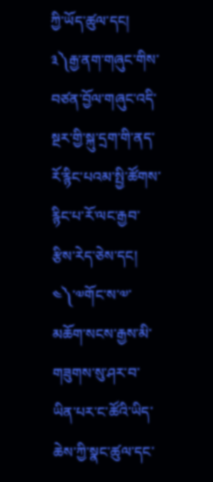ཀྱི་ཡོད་ཚུལ་དང།
༣༽རྒྱ་ནག་གཞུང་གིས་བཙན་བྱོལ་གཞུང་འདི་སྔར་གྱི་སྐུ་དྲག་གི་ནད་རོ་རྙིང་པའམ་སྤྱི་ཚོགས་རྙིང་པ་རོ་ལང་རྒྱབ་རྩིས་རེད་ཅེས་དང།
༤༽་༧གོང་ས་༧་མཆོག་སངས་རྒྱས་མི་གཟུགས་སུ་ཤར་བ་ཡིན་པར་ང་ཚོའི་ཡིད་ཆེས་ཀྱི་སྣང་ཚུལ་དང་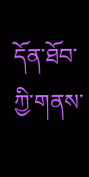དོན་ཐོབ་ཀྱི་གནས་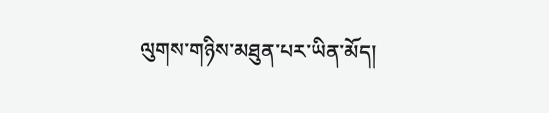ལུགས་གཉིས་མཐུན་པར་ཡིན་མོད།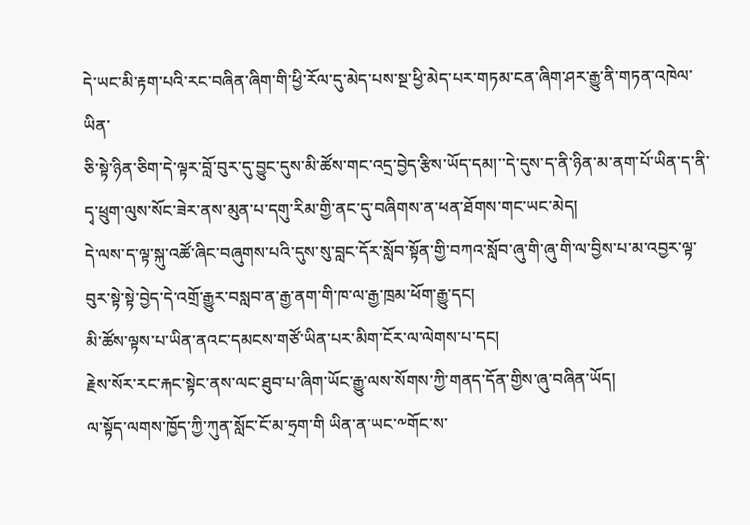དེ་ཡང་མི་རྟག་པའི་རང་བཞིན་ཞིག་གི་ཕྱི་རོལ་དུ་མེད་པས་སྔ་ཕྱི་མེད་པར་གཏམ་ངན་ཞིག་ཤར་རྒྱུ་ནི་གཏན་འཁེལ་ཡིན་
ཅི་སྟེ་ཉིན་ཅིག་དེ་ལྟར་བློ་བུར་དུ་བྱུང་དུས་མི་ཚོས་གང་འདྲ་བྱེད་རྩིས་ཡོད་དམ།་་དེ་དུས་ད་ནི་ཉིན་མ་ནག་པོ་ཡིན་ད་ནི་དྭ་ཕྲུག་ལུས་སོང་ཟེར་ནས་མུན་པ་དགུ་རིམ་གྱི་ནང་དུ་བཞིགས་ན་ཕན་ཐོགས་གང་ཡང་མེད།
དེ་ལས་ད་ལྟ་སྐུ་འཚོ་ཞིང་བཞུགས་པའི་དུས་སུ་བླང་དོར་སློབ་སྟོན་གྱི་བཀའ་སློབ་ཞུ་གི་ཞུ་གི་ལ་བྱིས་པ་མ་འབྱར་ལྟ་བུར་སྟེ་སྟེ་བྱེད་དེ་འགྲོ་རྒྱུར་བསླབ་ན་རྒྱ་ནག་གི་ཁ་ལ་རྒྱ་ཁྲམ་ཕོག་རྒྱུ་དང།
མི་ཚོས་ལྟས་པ་ཡིན་ནའང་དམངས་གཙོ་ཡིན་པར་མིག་ངོར་ལ་ལེགས་པ་དང།
རྗེས་སོར་རང་རྐང་སྟེང་ནས་ལང་ཐུབ་པ་ཞིག་ཡོང་རྒྱུ་ལས་སོགས་ཀྱི་གནད་དོན་གྱིས་ཞུ་བཞིན་ཡོད།
ལ་སྟོད་ལགས་ཁྱོད་ཀྱི་ཀུན་སློང་ངོ་མ་ཧྲག་གི ཡིན་ན་ཡང་༸གོང་ས་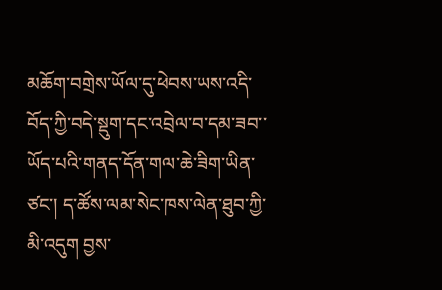མཆོག་བགྲེས་ཡོལ་དུ་ཕེབས་ཡས་འདི་བོད་ཀྱི་བདེ་སྡུག་དང་འབྲེལ་བ་དམ་ཟབ་་ཡོད་པའི་གནད་དོན་གལ་ཆེ་ཟིག་ཡིན་ཙང་། ད་ཚོས་ལམ་སེང་ཁས་ལེན་ཐུབ་ཀྱི་མི་འདུག བྱས་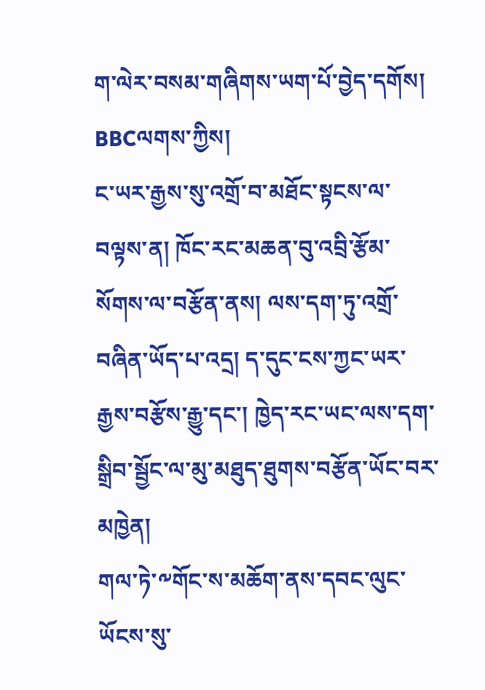ག་ལེར་བསམ་གཞིགས་ཡག་པོ་བྱེད་དགོས།
BBCལགས་ཀྱིས།
ང་ཡར་རྒྱས་སུ་འགྲོ་བ་མཐོང་སྟངས་ལ་བལྟས་ན། ཁོང་རང་མཆན་བུ་འབྲི་རྩོམ་སོགས་ལ་བརྩོན་ནས། ལས་དག་ཏུ་འགྲོ་བཞིན་ཡོད་པ་འདྲ། ད་དུང་ངས་ཀྱང་ཡར་རྒྱས་བརྩོས་རྒྱུ་དང་། ཁྱེད་རང་ཡང་ལས་དག་སྒྲིབ་སྦྱོང་ལ་མུ་མཐུད་ཐུགས་བརྩོན་ཡོང་བར་མཁྱེན།
གལ་ཏེ་༸གོང་ས་མཆོག་ནས་དབང་ལུང་ཡོངས་སུ་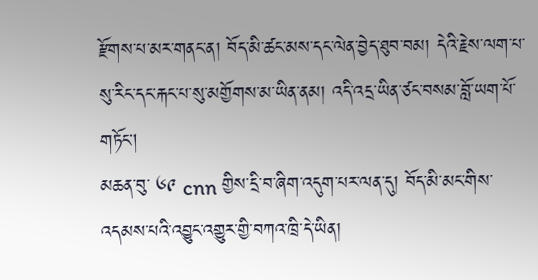རྫོགས་པ་མར་གནང་ན། བོད་མི་ཚང་མས་དང་ལེན་བྱེད་ཐུབ་བམ། དེའི་རྗེས་ལག་པ་སུ་རིང་དང་རྐང་པ་སུ་མགྱོགས་མ་ཡིན་ནམ། འདི་འདྲ་ཡིན་ཙང་བསམ་བློ་ཡག་པོ་གཏོང།
མཆན་བུ་ ༦༩ cnn གྱིས་དྲི་བ་ཞིག་འདུག་པར་ལན་དུ། བོད་མི་མང་གིས་འདམས་པའི་འབྱུང་འགྱུར་གྱི་བཀའ་ཁྲི་དེ་ཡིན།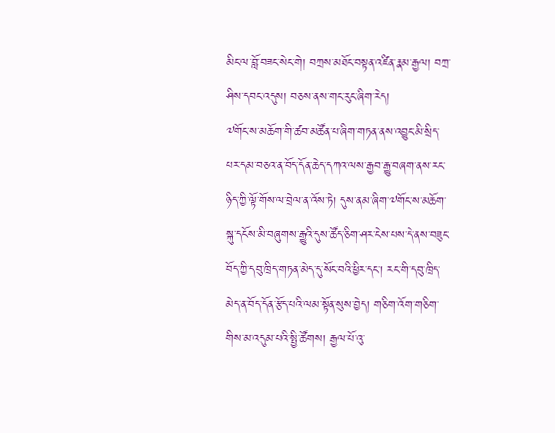མིང་ལ་བློ་བཟང་སེང་གེ། བཀྲས་མཐོང་བསྟན་འཛིན་རྣམ་རྒྱལ། བཀྲ་ཤིས་དབང་འདུས། བཅས་ནས་གང་རུང་ཞིག་རེད།
༧གོང་ས་མཆོག་གི་ཚབ་མཚོན་པ་ཞིག་གཏན་ནས་འབྱུང་མི་སྲིད་པར་དམ་བཅའ་ན་བོད་དོན་ཆེད་དཀའ་ལས་རྒྱབ་རྒྱུ་བཞག་ནས་རང་ཉིད་ཀྱི་ལྟོ་གོས་ལ་བྲེལ་ན་འོས་ཏེ། དུས་ནམ་ཞིག་༧གོང་ས་མཆོག་སྐུ་དངོས་མི་བཞུགས་རྒྱུའི་དུས་ཚོད་ཅིག་ཤར་ངེས་པས་དེ་ནས་བཟུང་བོད་ཀྱི་དབུ་ཁྲིད་གཏན་མེད་དུ་སོང་བའི་ཕྱིར་དང་། རང་གི་དབུ་ཁྲིད་མེད་ན་བོད་དོན་རྩོད་པའི་ལམ་སྟོན་སུས་བྱེད། གཅིག་འོག་གཅིག་གིས་མ་འདུམ་པའི་སྤྱི་ཚོགས། རྒྱལ་པོ་འུ་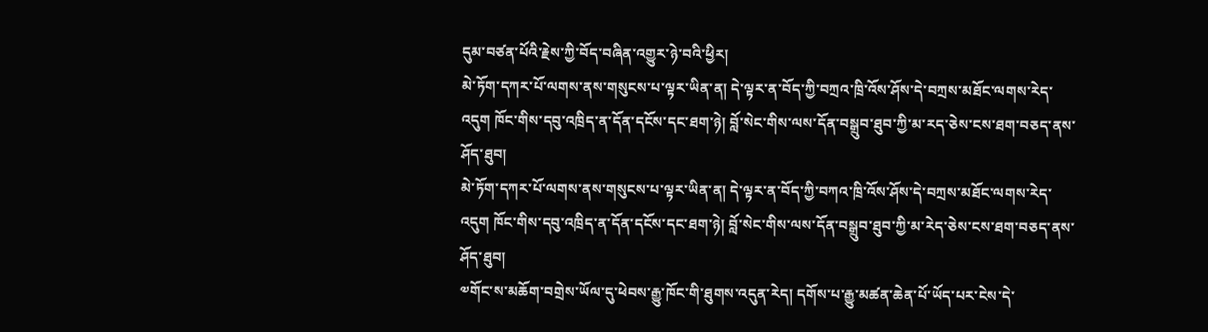དུམ་བཙན་པོའི་རྗེས་ཀྱི་བོད་བཞིན་འགྱུར་ཉེ་བའི་ཕྱིར།
མེ་ཏོག་དཀར་པོ་ལགས་ནས་གསུངས་པ་ལྟར་ཡིན་ན། དེ་ལྟར་ན་བོད་ཀྱི་བཀྲའ་ཁྲི་འོས་ཤོས་དེ་བཀྲས་མཐོང་ལགས་རེད་འདུག ཁོང་གིས་དབུ་འཁྲིད་ན་དོན་དངོས་དང་ཐག་ཉེ། བློ་སེང་གིས་ལས་དོན་བསྒྲུབ་ཐུབ་ཀྱི་མ་རད་ཅེས་ངས་ཐག་བཅད་ནས་ཤོད་ཐུབ།
མེ་ཏོག་དཀར་པོ་ལགས་ནས་གསུངས་པ་ལྟར་ཡིན་ན། དེ་ལྟར་ན་བོད་ཀྱི་བཀའ་ཁྲི་འོས་ཤོས་དེ་བཀྲས་མཐོང་ལགས་རེད་འདུག ཁོང་གིས་དབུ་འཁྲིད་ན་དོན་དངོས་དང་ཐག་ཉེ། བློ་སེང་གིས་ལས་དོན་བསྒྲུབ་ཐུབ་ཀྱི་མ་རེད་ཅེས་ངས་ཐག་བཅད་ནས་ཤོད་ཐུབ།
༧གོང་ས་མཆོག་བགྲེས་ཡོལ་དུ་ཕེབས་རྒྱུ་ཁོང་གི་ཐུགས་འདུན་རེད། དགོས་པ་རྒྱུ་མཚན་ཆེན་པོ་ཡོད་པར་ངེས་དེ་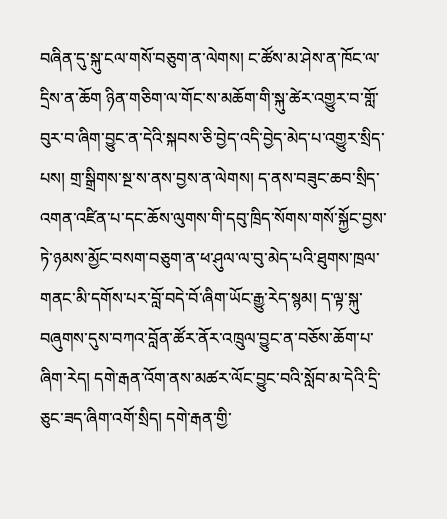བཞིན་དུ་སྐུ་ངལ་གསོ་བཅུག་ན་ལེགས། ང་ཚོས་མ་ཤེས་ན་ཁོང་ལ་དྲིས་ན་ཆོག ཉིན་གཅིག་ལ་གོང་ས་མཆོག་གི་སྐུ་ཚེར་འགྱུར་བ་གློ་བུར་བ་ཞིག་བྱུང་ན་དེའི་སྐབས་ཅི་བྱེད་འདི་བྱེད་མེད་པ་འགྱུར་སྲིད་པས། གྲ་སྒྲིགས་སྔ་ས་ནས་བྱས་ན་ལེགས། ད་ནས་བཟུང་ཆབ་སྲིད་འགན་འཛིན་པ་དང་ཆོས་ལུགས་གི་དབུ་ཁྲིད་སོགས་གསོ་སྐྱོང་བྱས་ཏེ་ཉམས་མྱོང་བསག་བཅུག་ན་ཕ་ཤུལ་ལ་བུ་མེད་པའི་ཐུགས་ཁྲལ་གནང་མི་དགོས་པར་བློ་བདེ་བོ་ཞིག་ཡོང་རྒྱུ་རེད་སྙམ། ད་ལྟ་སྐུ་བཞུགས་དུས་བཀའ་བློན་ཚོར་ནོར་འཁྲུལ་བྱུང་ན་བཅོས་ཆོག་པ་ཞིག་རེད། དགེ་རྒན་འོག་ནས་མཚར་ལོང་བྱུང་བའི་སློབ་མ་དེའི་དྲི་ཅུང་ཟད་ཞིག་འགོ་སྲིད། དགེ་རྒན་གྱི་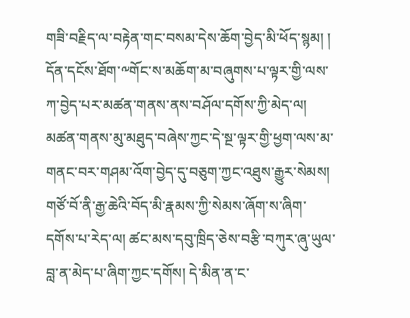གཟི་བརྗིད་ལ་བརྟེན་གང་བསམ་དེས་ཆོག་བྱེད་མི་ཕོད་སྙམ། །
དོན་དངོས་ཐོག་༸གོང་ས་མཆོག་མ་བཞུགས་པ་ལྟར་གྱི་ལས་ཀ་བྱེད་པར་མཚན་གནས་ནས་བཤོལ་དགོས་ཀྱི་མེད་ལ། མཚན་གནས་མུ་མཐུད་བཞེས་ཀྱང་དེ་སྔ་ལྟར་གྱི་ཕྱག་ལས་མ་གནང་བར་གཤམ་འོག་བྱེད་དུ་བཅུག་ཀྱང་འཐུས་རྒྱུར་སེམས། གཙོ་བོ་ནི་རྒྱ་ཆེའི་བོད་མི་རྣམས་ཀྱི་སེམས་ཞོག་ས་ཞིག་དགོས་པ་རེད་ལ། ཚང་མས་དབུ་ཁྲིད་ཅེས་བརྩི་བཀུར་ཞུ་ཡུལ་བླ་ན་མེད་པ་ཞིག་ཀྱང་དགོས། དེ་མིན་ན་ང་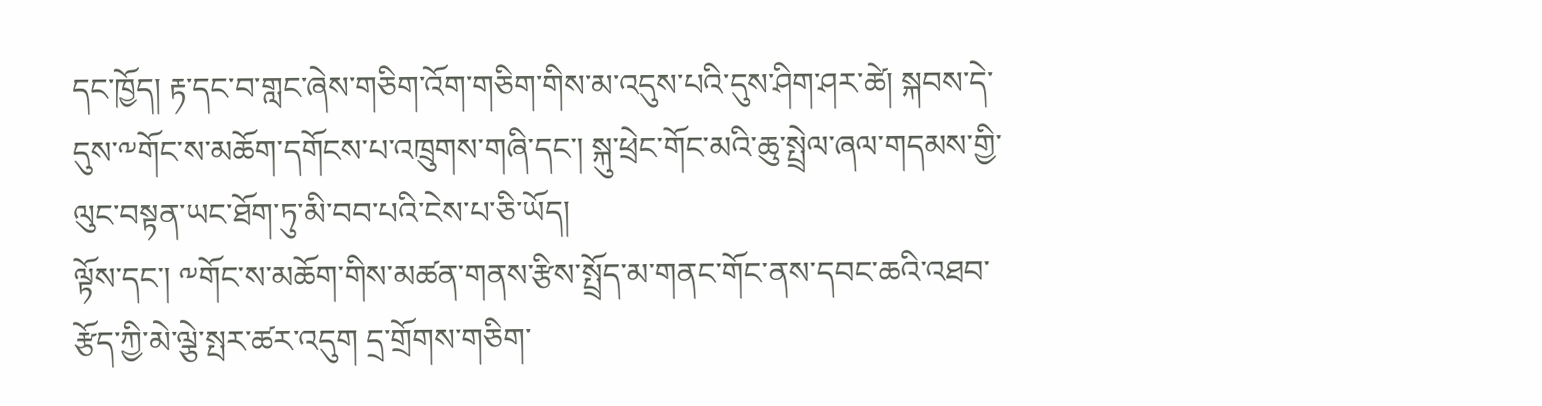དང་ཁྱོད། རྟ་དང་བ་གླང་ཞེས་གཅིག་འོག་གཅིག་གིས་མ་འདུས་པའི་དུས་ཤིག་ཤར་ཚེ། སྐབས་དེ་དུས་༸གོང་ས་མཆོག་དགོངས་པ་འཁྲུགས་གཞི་དང་། སྐུ་ཕྲེང་གོང་མའི་ཆུ་སྤྲེལ་ཞལ་གདམས་གྱི་ལུང་བསྟན་ཡང་ཐོག་ཏུ་མི་བབ་པའི་ངེས་པ་ཅི་ཡོད།
ལྟོས་དང་། ༸གོང་ས་མཆོག་གིས་མཚན་གནས་རྩིས་སྤྲོད་མ་གནང་གོང་ནས་དབང་ཆའི་འཐབ་རྩོད་ཀྱི་མེ་ལྕེ་སྤར་ཚར་འདུག དྲ་གྲོགས་གཅིག་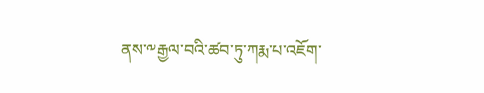ནས་༸རྒྱལ་བའི་ཚབ་ཏུ་ཀརྨ་པ་འཇོག་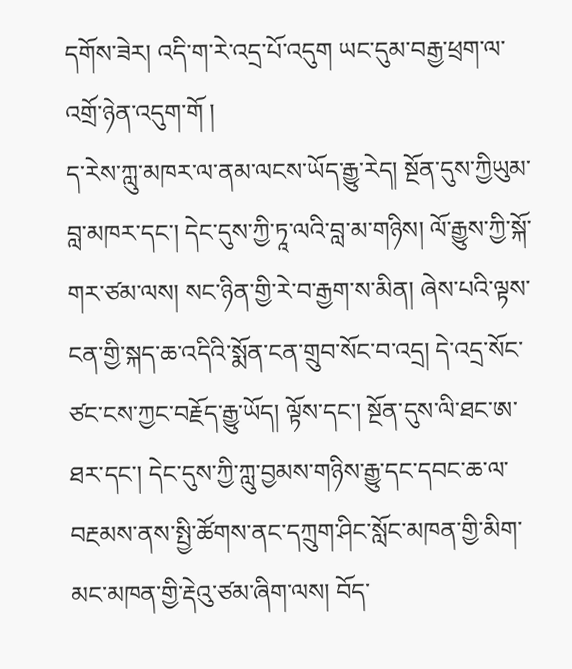དགོས་ཟེར། འདི་ག་རེ་འདྲ་པོ་འདུག ཡང་དུམ་བརྒྱ་ཕྲག་ལ་འགྲོ་ཉེན་འདུག་གོ །
ད་རེས་ཀླུ་མཁར་ལ་ནམ་ལངས་ཡོད་རྒྱུ་རེད། སྔོན་དུས་ཀྱིཡུམ་བླ་མཁར་དང་། དེང་དུས་ཀྱི་ཏཱ་ལའི་བླ་མ་གཉིས། ལོ་རྒྱུས་ཀྱི་སྐོ་གར་ཙམ་ལས། སང་ཉིན་གྱི་རེ་བ་རྒྱག་ས་མིན། ཞེས་པའི་ལྟས་ངན་གྱི་སྐད་ཆ་འདིའི་སྨོན་ངན་གྲུབ་སོང་བ་འདྲ། དེ་འདྲ་སོང་ཙང་ངས་ཀྱང་བརྗོད་རྒྱུ་ཡོད། ལྟོས་དང་། སྔོན་དུས་ལི་ཐང་ཨ་ཐར་དང་། དེང་དུས་ཀྱི་ཀླུ་བྱམས་གཉིས་རྒྱུ་དང་དབང་ཆ་ལ་བརྔམས་ནས་སྤྱི་ཚོགས་ནང་དཀྲུག་ཤིང་སློང་མཁན་གྱི་མིག་མང་མཁན་གྱི་རྡེའུ་ཙམ་ཞིག་ལས། བོད་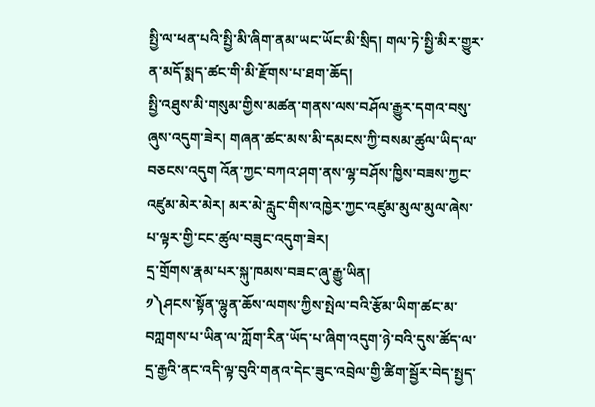སྤྱི་ལ་ཕན་པའི་སྤྱི་མི་ཞིག་ནམ་ཡང་ཡོང་མི་སྲིད། གལ་ཏེ་སྤྱི་མིར་གྱུར་ན་མདོ་སྨད་ཚང་གི་མི་རྫོགས་པ་ཐག་ཆོད།
སྤྱི་འཐུས་མི་གསུམ་གྱིས་མཚན་གནས་ལས་བཤོལ་རྒྱུར་དགའ་བསུ་ཞུས་འདུག་ཟེར། གཞན་ཚང་མས་མི་དམངས་ཀྱི་བསམ་ཚུལ་ཡིད་ལ་བཅངས་འདུག འོན་ཀྱང་བཀའ་ཤག་ནས་ལྷ་བཤོས་ཁྱིས་བཟས་ཀྱང་འཛུམ་མེར་མེར། མར་མེ་རླུང་གིས་འཁྱེར་ཀྱང་འཛུམ་མུལ་མུལ་ཞེས་པ་ལྟར་གྱི་ངང་ཚུལ་བཟུང་འདུག་ཟེར།
དྲ་གྲོགས་རྣམ་པར་སྐུ་ཁམས་བཟང་ཞུ་རྒྱུ་ཡིན།
༡༽ཤངས་སྟོན་ལྷུན་ཆོས་ལགས་ཀྱིས་སྤེལ་བའི་རྩོམ་ཡིག་ཚང་མ་བཀླགས་པ་ཡིན་ལ་ཀློག་རིན་ཡོད་པ་ཞིག་འདུག་ཉེ་བའི་དུས་ཚོད་ལ་དྲ་རྒྱའི་ནང་འདི་ལྟ་བུའི་གནའ་དེང་ཟུང་འབྲེལ་གྱི་ཚིག་སྦྱོར་བེད་སྤྱད་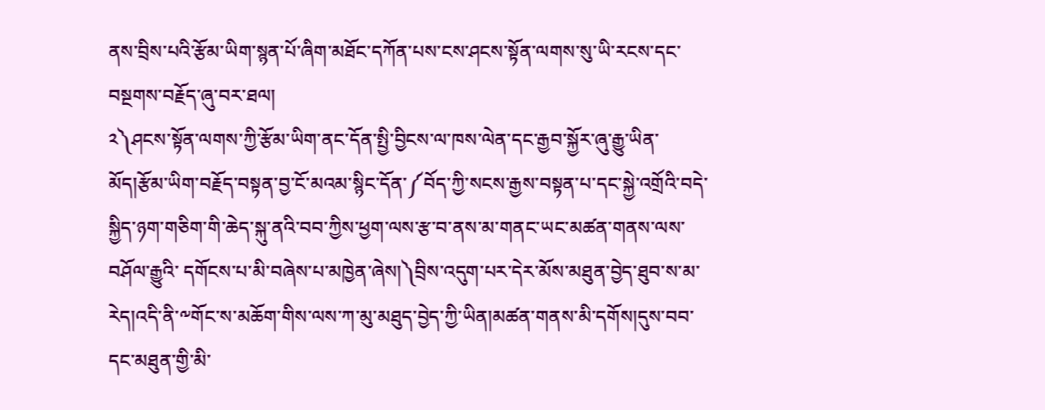ནས་བྲིས་པའི་རྩོམ་ཡིག་སྙན་པོ་ཞིག་མཐོང་དཀོན་པས་ངས་ཤངས་སྟོན་ལགས་སུ་ཡི་རངས་དང་བསྔགས་བརྗོད་ཞུ་བར་ཐལ།
༢༽ཤངས་སྟོན་ལགས་ཀྱི་རྩོམ་ཡིག་ནང་དོན་སྤྱི་བྱིངས་ལ་ཁས་ལེན་དང་རྒྱབ་སྐྱོར་ཞུ་རྒྱུ་ཡིན་མོད།རྩོམ་ཡིག་བརྗོད་བསྟན་བྱ་ངོ་མའམ་སྙིང་དོན་༼བོད་ཀྱི་སངས་རྒྱས་བསྟན་པ་དང་སྐྱེ་འགྲོའི་བདེ་སྐྱིད་ཉག་གཅིག་གི་ཆེད་སྐུ་ནའི་བབ་ཀྱིས་ཕྱག་ལས་རྩ་བ་ནས་མ་གནང་ཡང་མཚན་གནས་ལས་བཤོལ་རྒྱུའི་ དགོངས་པ་མི་བཞེས་པ་མཁྱེན་ཞེས།༽བྲིས་འདུག་པར་དེར་མོས་མཐུན་བྱེད་ཐུབ་ས་མ་རེད།འདི་ནི་༸གོང་ས་མཆོག་གིས་ལས་ཀ་མུ་མཐུད་བྱེད་ཀྱི་ཡིན།མཚན་གནས་མི་དགོས།དུས་བབ་དང་མཐུན་གྱི་མི་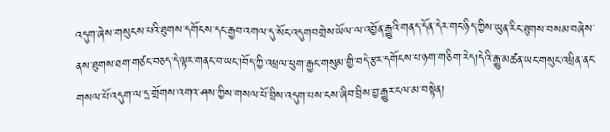འདུག་ཞེས་གསུངས་པའི་ཐུགས་དགོངས་དང་རྒྱབ་འགལ་དུ་སོང་འདུགབགྲེས་ཡོལ་ལ་འབྱོན་རྒྱུའི་གནད་དོན་དེར་གང་ཉིད་ཀྱིས་ཡུན་རིང་ཐུགས་བསམ་བཞེས་ནས་ཐུགས་ཐག་གཙང་བཅད་དེ་ལྟར་གནང་བ་ཡང་།བོད་ཀྱི་འཕྲལ་ཕུག་རྒྱང་གསུམ་གྱི་བདེ་རྩར་དགོངས་པ་ཉག་གཅིག་རེད།དེའི་རྒྱུ་མཚན་ཡང་གསུང་འཕྲིན་ནང་གསལ་པོ་འདུག་ལ་དྲ་གྲོགས་འགའ་ཤས་ཀྱིས་གསལ་པོ་བྲིས་འདུག་པས་ངས་ཞིབ་བྲིས་བྱ་རྒྱུར་ངལ་མ་བསྟེན།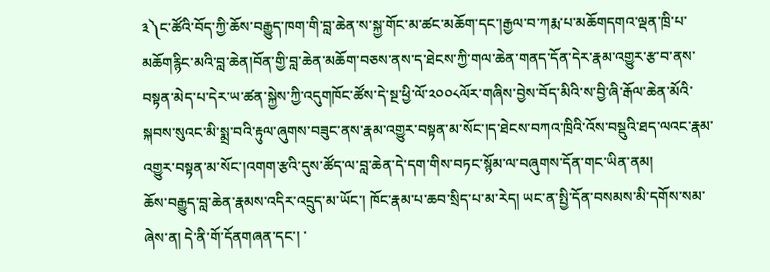༣༽ང་ཚོའི་བོད་ཀྱི་ཆོས་བརྒྱུད་ཁག་གི་བླ་ཆེན་ས་སྐྱ་གོང་མ་ཚང་མཆོག་དང་།རྒྱལ་བ་ཀརྨ་པ་མཆོགདགའ་ལྡན་ཁྲི་པ་མཆོགརྙིང་མའི་བླ་ཆེན།བོན་གྱི་བླ་ཆེན་མཆོག་བཅས་ནས་ད་ཐེངས་ཀྱི་གལ་ཆེན་གནད་དོན་དེར་རྣམ་འགྱུར་རྩ་བ་ནས་བསྟན་མེད་པ་དེར་ཡ་ཚན་སྐྱེས་ཀྱི་འདུགཁོང་ཚོས་དེ་སྔ་ཕྱི་ལོ་༢༠༠༨ལོར་གཞིས་བྱེས་བོད་མིའི་ས་བྱི་ཞི་རྒོལ་ཆེན་མོའི་སྐབས་སུའང་མི་སྨྲ་བའི་རྟུལ་ཞུགས་བཟུང་ནས་རྣམ་འགྱུར་བསྟན་མ་སོང་།ད་ཐེངས་བཀའ་ཁྲིའི་འོས་བསྡུའི་ཐད་ལའང་རྣམ་འགྱུར་བསྟན་མ་སོང་།འགག་རྩའི་དུས་ཚོད་ལ་བླ་ཆེན་དེ་དག་གིས་བཏང་སྙོམ་ལ་བཞུགས་དོན་གང་ཡིན་ནམ།
ཆོས་བརྒྱུད་བླ་ཆེན་རྣམས་འདིར་འདྲུད་མ་ཡོང་། ཁོང་རྣམ་པ་ཆབ་སྲིད་པ་མ་རེད། ཡང་ན་སྤྱི་དོན་བསམས་མི་དགོས་སམ་ཞེས་ན། དེ་ནི་གོ་དོནགཞན་དང་། ་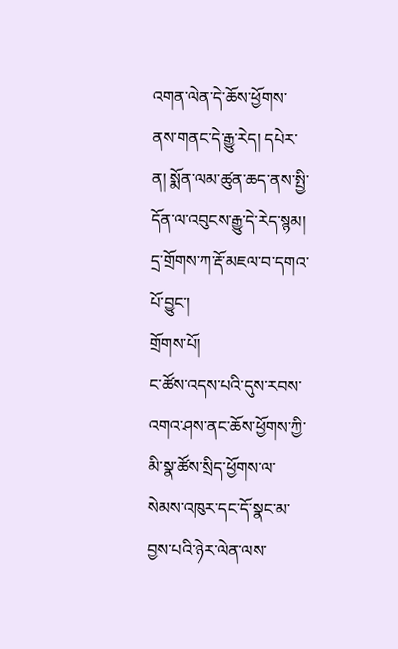འགན་ལེན་དེ་ཆོས་ཕྱོགས་ནས་གནང་དེ་རྒྱུ་རེད། དཔེར་ན། སྨོན་ལམ་ཚུན་ཆད་ནས་སྤྱི་དོན་ལ་འབུངས་རྒྱུ་དེ་རེད་སྙམ།
དྲ་གྲོགས་ཀ་རྡོ་མཇལ་བ་དགའ་པོ་བྱུང་།
གྲོགས་པོ།
ང་ཚོས་འདས་པའི་དུས་རབས་འགའ་ཤས་ནང་ཆོས་ཕྱོགས་ཀྱི་མི་སྣ་ཚོས་སྲིད་ཕྱོགས་ལ་སེམས་འཁུར་དང་དོ་སྣང་མ་བྱས་པའི་ཉེར་ལེན་ལས་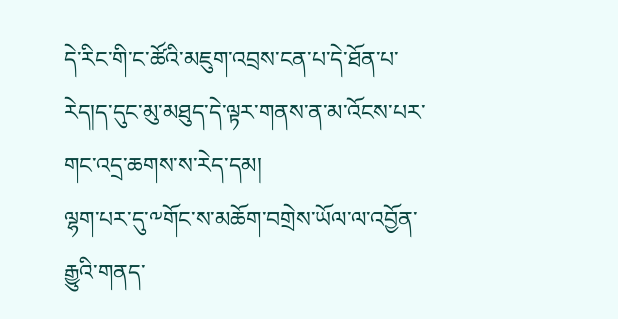དེ་རིང་གི་ང་ཚོའི་མཇུག་འབྲས་ངན་པ་དེ་ཐོན་པ་རེད།ད་དུང་མུ་མཐུད་དེ་ལྟར་གནས་ན་མ་འོངས་པར་གང་འདྲ་ཆགས་ས་རེད་དམ།
ལྷག་པར་དུ་༸གོང་ས་མཆོག་བགྲེས་ཡོལ་ལ་འབྱོན་རྒྱུའི་གནད་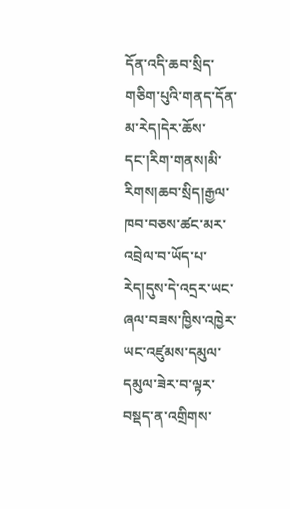དོན་འདི་ཆབ་སྲིད་གཅིག་པུའི་གནད་དོན་མ་རེད།དེར་ཆོས་དང་།རིག་གནས།མི་རིགས།ཆབ་སྲིད།རྒྱལ་ཁབ་བཅས་ཚང་མར་འབྲེལ་བ་ཡོད་པ་རེད།དུས་དེ་འདྲར་ཡང་ཞལ་བཟས་ཁྱིས་འཁྱེར་ཡང་འཛུམས་དམུལ་དམུལ་ཟེར་བ་ལྟར་བསྡད་ན་འགྲིགས་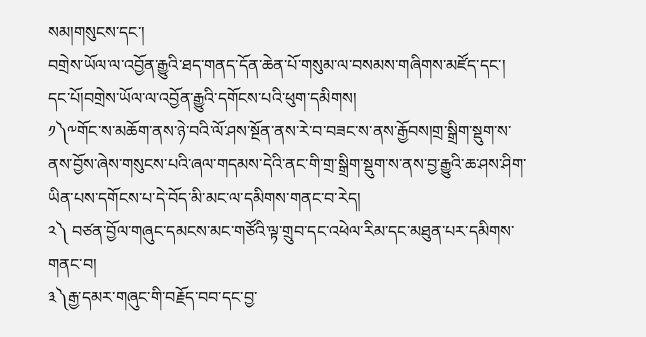སམ།གསུངས་དང་།
བགྲེས་ཡོལ་ལ་འབྱོན་རྒྱུའི་ཐད་གནད་དོན་ཆེན་པོ་གསུམ་ལ་བསམས་གཞིགས་མཛོད་དང་།
དང་པོ།བགྲེས་ཡོལ་ལ་འབྱོན་རྒྱུའི་དགོངས་པའི་ཕུག་དམིགས།
༡༽༸གོང་ས་མཆོག་ནས་ཉེ་བའི་ལོ་ཤས་སྔོན་ནས་རེ་བ་བཟང་ས་ནས་རྒྱོབས།གྲ་སྒྲིག་སྡུག་ས་ནས་བྱོས་ཞེས་གསུངས་པའི་ཞལ་གདམས་དེའི་ནང་གི་གྲ་སྒྲིག་སྡུག་ས་ནས་བྱ་རྒྱུའི་ཆ་ཤས་ཤིག་ཡིན་པས་དགོངས་པ་དེ་བོད་མི་མང་ལ་དམིགས་གནང་བ་རེད།
༢༽ བཙན་བྱོལ་གཞུང་དམངས་མང་གཙོའི་ལྟ་གྲུབ་དང་འཕེལ་རིམ་དང་མཐུན་པར་དམིགས་གནང་བ།
༣༽རྒྱ་དམར་གཞུང་གི་བརྗོད་བབ་དང་བྱ་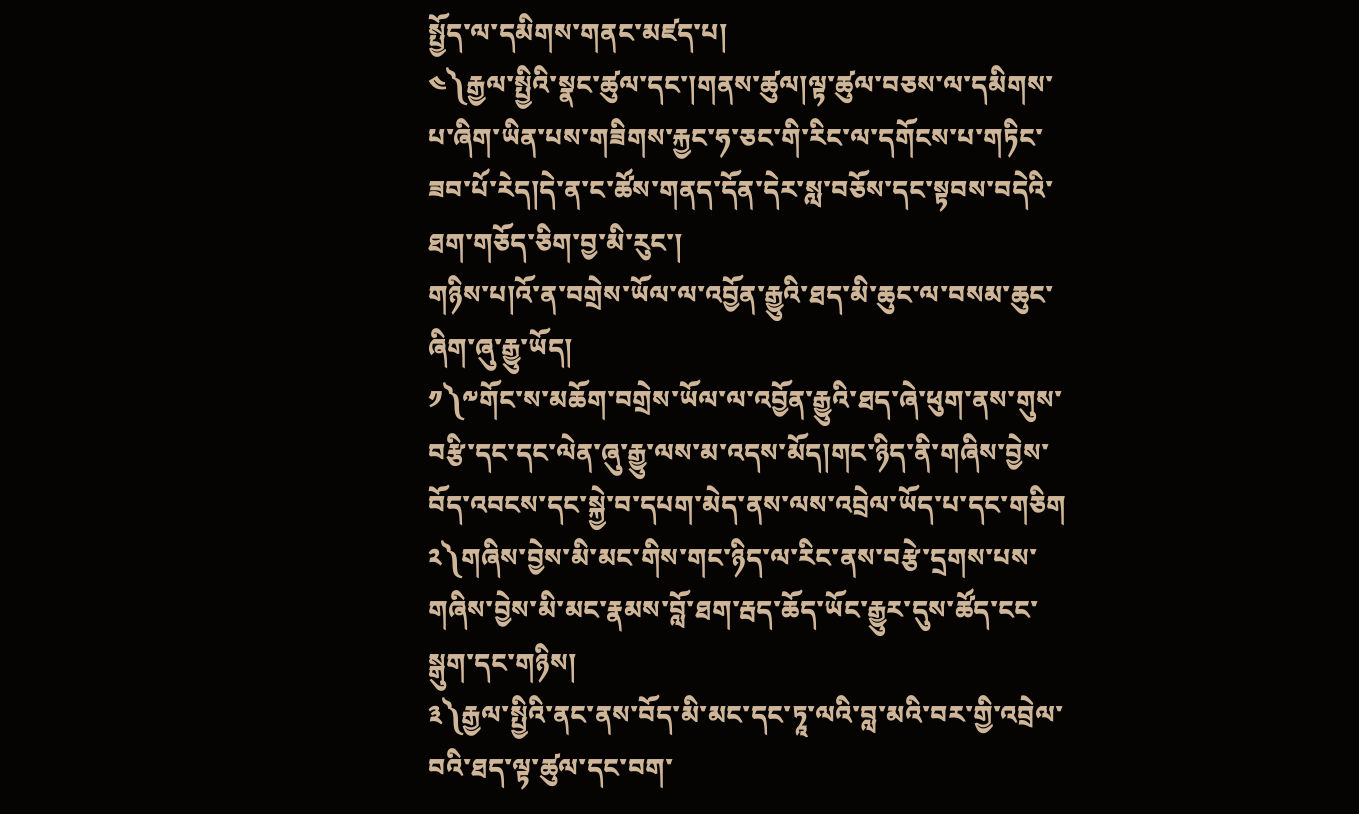སྤྱོད་ལ་དམིགས་གནང་མཛད་པ།
༤༽རྒྱལ་སྤྱིའི་སྣང་ཚུལ་དང་།གནས་ཚུལ།ལྟ་ཚུལ་བཅས་ལ་དམིགས་པ་ཞིག་ཡིན་པས་གཟིགས་རྐྱང་ཧ་ཅང་གི་རིང་ལ་དགོངས་པ་གཏིང་ཟབ་པོ་རེད།དེ་ན་ང་ཚོས་གནད་དོན་དེར་སླ་བཅོས་དང་སྟབས་བདེའི་ཐག་གཅོད་ཅིག་བྱ་མི་རུང་།
གཉིས་པ།འོ་ན་བགྲེས་ཡོལ་ལ་འབྱོན་རྒྱུའི་ཐད་མི་ཆུང་ལ་བསམ་ཆུང་ཞིག་ཞུ་རྒྱུ་ཡོད།
༡༽༸གོང་ས་མཆོག་བགྲེས་ཡོལ་ལ་འབྱོན་རྒྱུའི་ཐད་ཞེ་ཕུག་ནས་གུས་བརྩི་དང་དང་ལེན་ཞུ་རྒྱུ་ལས་མ་འདས་མོད།གང་ཉིད་ནི་གཞིས་བྱེས་བོད་འབངས་དང་སྐྱེ་བ་དཔག་མེད་ནས་ལས་འབྲེལ་ཡོད་པ་དང་གཅིག
༢༽གཞིས་བྱེས་མི་མང་གིས་གང་ཉིད་ལ་རིང་ནས་བརྩེ་དྲགས་པས་གཞིས་བྱེས་མི་མང་རྣམས་བློ་ཐག་རྦད་ཆོད་ཡོང་རྒྱུར་དུས་ཚོད་ངང་སྒུག་དང་གཉིས།
༣༽རྒྱལ་སྤྱིའི་ནང་ནས་བོད་མི་མང་དང་ཏཱ་ལའི་བླ་མའི་བར་གྱི་འབྲེལ་བའི་ཐད་ལྟ་ཚུལ་དང་བག་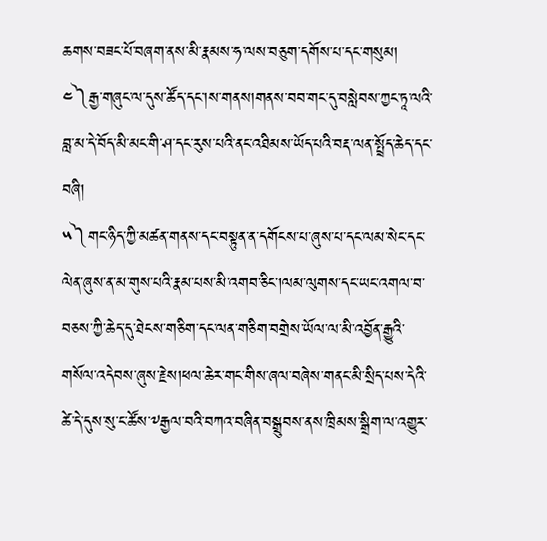ཆགས་བཟང་པོ་བཞག་ནས་མི་རྣམས་ཧ་ལས་བཅུག་དགོས་པ་དང་གསུམ།
༤༽རྒྱ་གཞུང་ལ་དུས་ཚོད་དང་།ས་གནས།གནས་བབ་གང་དུ་བསླེབས་ཀྱང་ཏཱ་ལའི་བླ་མ་དེ་བོད་མི་མང་གི་ཤ་དང་རུས་པའི་ནང་འཐིམས་ཡོད་པའི་བརྡ་ལན་སྤྲོད་ཆེད་དང་བཞི།
༥༽གང་ཉིད་ཀྱི་མཚན་གནས་དང་བསྟུན་ན་དགོངས་པ་ཞུས་པ་དང་ལམ་སེང་དང་ལེན་ཞུས་ན་མ་གུས་པའི་རྣམ་པས་མི་འགབ་ཅིང་།ལམ་ལུགས་དང་ཡང་འགལ་བ་བཅས་ཀྱི་ཆེད་དུ་ཐེངས་གཅིག་དང་ལན་གཅིག་བགྲེས་ཡོལ་ལ་མི་འབྱོན་རྒྱུའི་གསོལ་འདེབས་ཞུས་རྗེས།ཕལ་ཆེར་གང་གིས་ཞལ་བཞེས་གནང་མི་སྲིད་པས་དེའི་ཚེ་དེ་དུས་སུ་ང་ཚོས་༸རྒྱལ་བའི་བཀའ་བཞིན་བསྒྲུབས་ནས་ཁྲིམས་སྒྲིག་ལ་འགྱུར་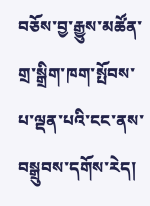བཅོས་བྱ་རྒྱུས་མཚོན་གྲ་སྒྲིག་ཁག་སྤོབས་པ་ལྡན་པའི་ངང་ནས་བསྒྲུབས་དགོས་རེད།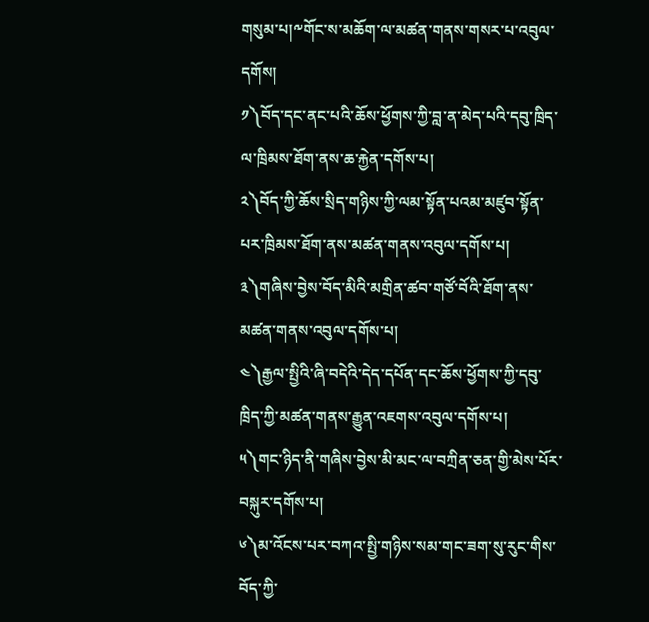གསུམ་པ།༸གོང་ས་མཆོག་ལ་མཚན་གནས་གསར་པ་འབུལ་དགོས།
༡༽བོད་དང་ནང་པའི་ཆོས་ཕྱོགས་ཀྱི་བླ་ན་མེད་པའི་དབུ་ཁྲིད་ལ་ཁྲིམས་ཐོག་ནས་ཆ་རྐྱེན་དགོས་པ།
༢༽བོད་ཀྱི་ཆོས་སྲིད་གཉིས་ཀྱི་ལམ་སྟོན་པའམ་མཛུབ་སྟོན་པར་ཁྲིམས་ཐོག་ནས་མཚན་གནས་འབུལ་དགོས་པ།
༣༽གཞིས་བྱེས་བོད་མིའི་མགྲིན་ཚབ་གཙོ་བོའི་ཐོག་ནས་མཚན་གནས་འབུལ་དགོས་པ།
༤༽རྒྱལ་སྤྱིའི་ཞི་བདེའི་དེད་དཔོན་དང་ཆོས་ཕྱོགས་ཀྱི་དབུ་ཁྲིད་ཀྱི་མཚན་གནས་རྒྱུན་འཇགས་འབུལ་དགོས་པ།
༥༽གང་ཉིད་ནི་གཞིས་བྱེས་མི་མང་ལ་བཀྲིན་ཅན་གྱི་མེས་པོར་བསྐུར་དགོས་པ།
༦༽མ་འོངས་པར་བཀའ་སྤྱི་གཉིས་སམ་གང་ཟག་སུ་རུང་གིས་བོད་ཀྱི་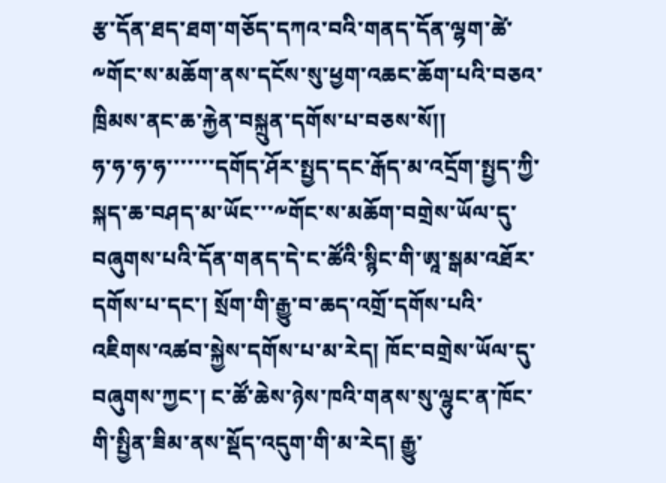རྩ་དོན་ཐད་ཐག་གཅོད་དཀའ་བའི་གནད་དོན་ལྷག་ཚེ་༸གོང་ས་མཆོག་ནས་དངོས་སུ་ཕྱག་འཆང་ཆོག་པའི་བཅའ་ཁྲིམས་ནང་ཆ་རྐྱེན་བསྐྲུན་དགོས་པ་བཅས་སོ།།
ཧ་ཧ་ཧ་ཧ་་་་་་་དགོད་ཤོར་སྤྱད་དང་རྒོད་མ་འདྲོག་སྤྱད་ཀྱི་སྐད་ཆ་བཤད་མ་ཡོང་་་༸གོང་ས་མཆོག་བགྲེས་ཡོལ་དུ་བཞུགས་པའི་དོན་གནད་དེ་ང་ཚོའི་སྙིང་གི་ཨཱ་སྒམ་འཐོར་དགོས་པ་དང་། སྲོག་གི་རྒྱུ་བ་ཆད་འགྲོ་དགོས་པའི་འཇིགས་འཚབ་སྐྱེས་དགོས་པ་མ་རེད། ཁོང་བགྲེས་ཡོལ་དུ་བཞུགས་ཀྱང་། ང་ཚོ་ཆེས་ཉེས་ཁའི་གནས་སུ་ལྷུང་ན་ཁོང་གི་སྤྱིན་ཟིམ་ནས་སྡོད་འདུག་གི་མ་རེད། རྒྱུ་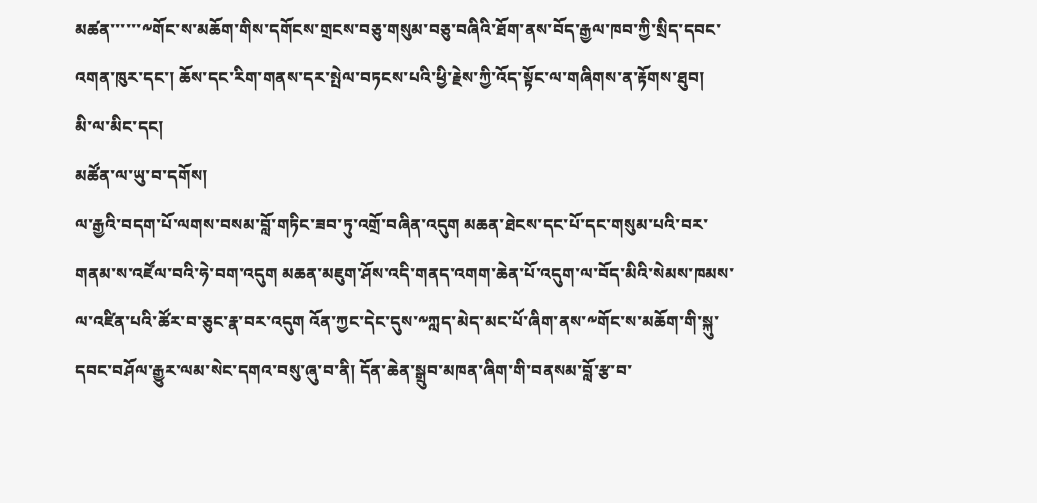མཚན་་་་་་༸གོང་ས་མཆོག་གིས་དགོངས་གྲངས་བཅུ་གསུམ་བཅུ་བཞིའི་ཐོག་ནས་བོད་རྒྱལ་ཁབ་ཀྱི་སྲིད་དབང་འགན་ཁུར་དང་། ཆོས་དང་རིག་གནས་དར་སྤེལ་བཏངས་པའི་ཕྱི་རྗེས་ཀྱི་འོད་སྟོང་ལ་གཞིགས་ན་རྟོགས་ཐུབ།
མི་ལ་མིང་དང།
མཚོན་ལ་ཡུ་བ་དགོས།
ལ་རྒྱའི་བདག་པོ་ལགས་བསམ་བློ་གཏིང་ཟབ་ཏུ་འགྲོ་བཞིན་འདུག མཆན་ཐེངས་དང་པོ་དང་གསུམ་པའི་བར་གནམ་ས་འཛོལ་བའི་ཧེ་བག་འདུག མཆན་མཇུག་ཤོས་འདི་གནད་འགག་ཆེན་པོ་འདུག་ལ་བོད་མིའི་སེམས་ཁམས་ལ་འཛིན་པའི་ཚོར་བ་ཅུང་རྣ་བར་འདུག འོན་ཀྱང་དེང་དུས་༸ཀླད་མེད་མང་པོ་ཞིག་ནས་༸གོང་ས་མཆོག་གི་སྐུ་དབང་བཤོལ་རྒྱུར་ལམ་སེང་དགའ་བསུ་ཞུ་བ་ནི། དོན་ཆེན་སྒྲུབ་མཁན་ཞིག་གི་བནསམ་བློ་རྩ་བ་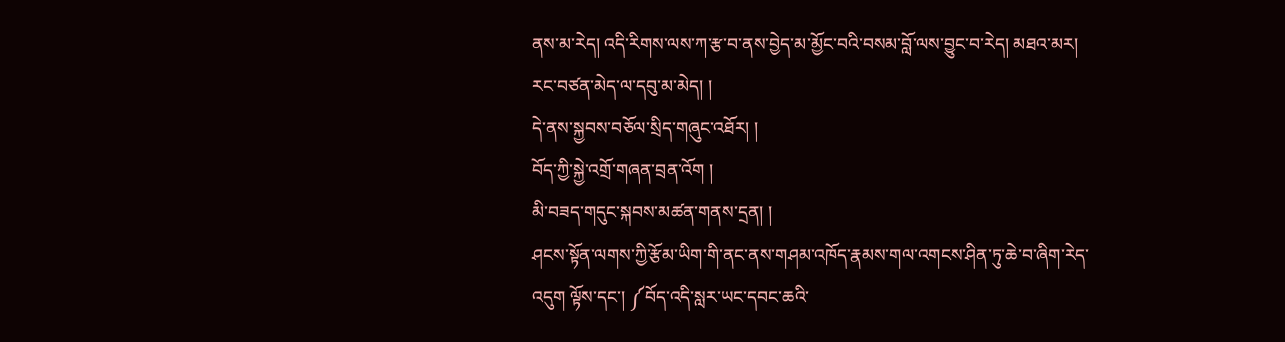ནས་མ་རེད། འདི་རིགས་ལས་ཀ་རྩ་བ་ནས་བྱེད་མ་མྱོང་བའི་བསམ་བློ་ལས་བྱུང་བ་རེད། མཐའ་མར། རང་བཙན་མེད་ལ་དབུ་མ་མེད། །
དེ་ནས་སྐྱབས་བཅོལ་སྲིད་གཞུང་འཐོར། །
བོད་ཀྱི་སྐྱེ་འགྲོ་གཞན་བྲན་འོག །
མི་བཟད་གདུང་སྐབས་མཚན་གནས་དྲན། །
ཤངས་སྟོན་ལགས་ཀྱི་རྩོམ་ཡིག་གི་ནང་ནས་གཤམ་འཁོད་རྣམས་གལ་འགངས་ཤིན་ཏུ་ཆེ་བ་ཞིག་རེད་འདུག ལྟོས་དང་། ༼བོད་འདི་སླར་ཡང་དབང་ཆའི་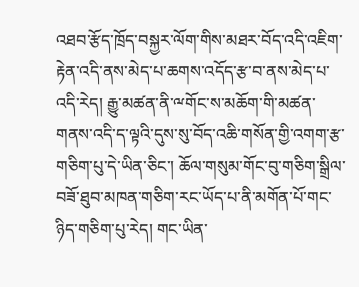འཐབ་རྩོད་ཁྲོད་བསྐྱར་ལོག་གིས་མཐར་བོད་འདི་འཇིག་རྟེན་འདི་ནས་མེད་པ་ཆགས་འདོད་རྩ་བ་ནས་མེད་པ་འདི་རེད། རྒྱུ་མཚན་ནི་ྋགོང་ས་མཆོག་གི་མཚན་གནས་འདི་ད་ལྟའི་དུས་སུ་བོད་འཆི་གསོན་གྱི་འགག་རྩ་གཅིག་པུ་དེ་ཡིན་ཅིང་། ཆོལ་གསུམ་གོང་བུ་གཅིག་སྒྲིལ་བཟོ་ཐུབ་མཁན་གཅིག་རང་ཡོད་པ་ནི་མགོན་པོ་གང་ཉིད་གཅིག་པུ་རེད། གང་ཡིན་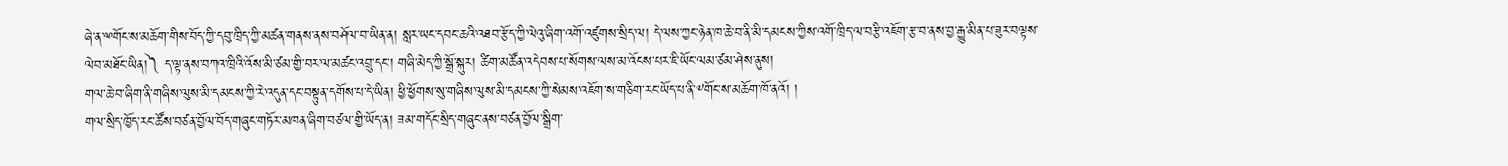ཞེ་ན་ྋགོང་ས་མཆོག་གིས་བོད་ཀྱི་དབུ་ཁྲིད་ཀྱི་མཚན་གནས་ནས་བཤོལ་བ་ཡིན་ན། སླར་ཡང་དབང་ཆའི་འཐབ་རྩོད་ཀྱི་ལེའུ་ཞིག་འགོ་འཛུགས་སྲིད་ལ། དེ་ལས་ཀྱང་ཉེན་ཁ་ཆེ་བ་ནི་མི་དམངས་ཀྱིས་འགོ་ཁྲིད་ལ་བརྩི་འཇོག་རྩ་བ་ནས་བྱ་རྒྱུ་མིན་པ་ཟུར་བལྟས་ལེབ་མཐོང་ཡིན།༽ ད་ལྟ་ནས་བཀའ་ཁྲིའི་འོས་མི་ཙམ་གྱི་བར་ལ་མཚང་འབྲུ་དང་། གཞི་མེད་ཀྱི་སྒྲོ་སྐུར། ཚིག་མཚོན་འདེབས་པ་སོགས་ལས་མ་འོངས་པར་ཇི་ཡོང་ལམ་ཙམ་ཤེས་ནུས།
གལ་ཆེ་བ་ཞིག་ནི་གཞིས་ལུས་མི་དམངས་ཀྱི་རེ་འདུན་དང་བསྟུན་དགོས་པ་དེ་ཡིན། ཕྱི་ཕྱོགས་སུ་གཞིས་ལུས་མི་དམངས་ཀྱི་སེམས་འཇོག་ས་གཅིག་རང་ཡོད་པ་ནི་༸གོང་ས་མཆོག་ཁོ་ནའོ། །
གལ་སྲིད་ཁྱོད་རང་ཚོས་བཙན་བྱོལ་བོད་གཞུང་གཏོར་མཁན་ཞིག་བཙལ་གྱི་ཡོད་ན། ཟམ་གདོང་སྲིད་གཞུང་ནས་བཙན་བྱོལ་སྒྲིག་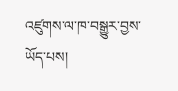འཛུགས་ལ་ཁ་བསྒྱུར་བྱས་ཡོད་པས།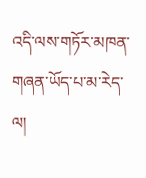འདི་ལས་གཏོར་མཁན་གཞན་ཡོད་པ་མ་རེད་ལ།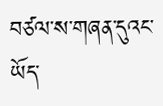བཙལ་ས་གཞན་དུའང་ཡོད་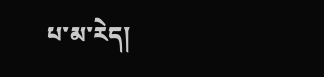པ་མ་རེད།